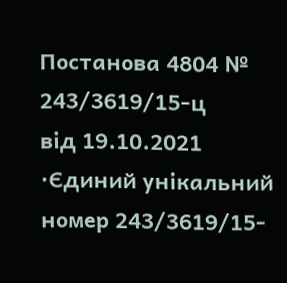Постанова 4804 № 243/3619/15-ц
від 19.10.2021 ·Єдиний унікальний номер 243/3619/15-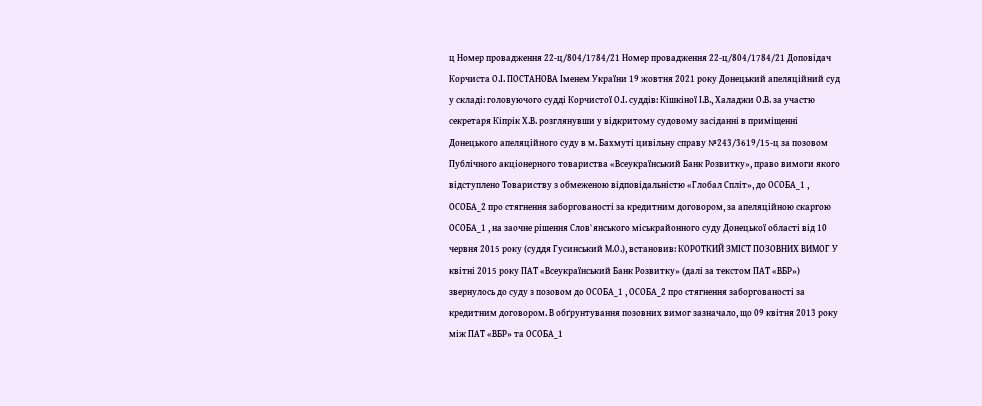ц Номер провадження 22-ц/804/1784/21 Номер провадження 22-ц/804/1784/21 Доповідач Корчиста О.І. ПОСТАНОВА Іменем України 19 жовтня 2021 року Донецький апеляційний суд у складі: головуючого судді Корчистої О.І. суддів: Кішкіної І.В., Халаджи О.В. за участю секретаря Кіпрік Х.В. розглянувши у відкритому судовому засіданні в приміщенні Донецького апеляційного суду в м. Бахмуті цивільну справу №243/3619/15-ц за позовом Публічного акціонерного товариства «Всеукраїнський Банк Розвитку», право вимоги якого відступлено Товариству з обмеженою відповідальністю «Глобал Спліт», до ОСОБА_1 , ОСОБА_2 про стягнення заборгованості за кредитним договором, за апеляційною скаргою ОСОБА_1 , на заочне рішення Слов`янського міськрайонного суду Донецької області від 10 червня 2015 року (суддя Гусинський М.О.), встановив: КОРОТКИЙ ЗМІСТ ПОЗОВНИХ ВИМОГ У квітні 2015 року ПАТ «Всеукраїнський Банк Розвитку» (далі за текстом ПАТ «ВБР») звернулось до суду з позовом до ОСОБА_1 , ОСОБА_2 про стягнення заборгованості за кредитним договором. В обґрунтування позовних вимог зазначало, що 09 квітня 2013 року між ПАТ «ВБР» та ОСОБА_1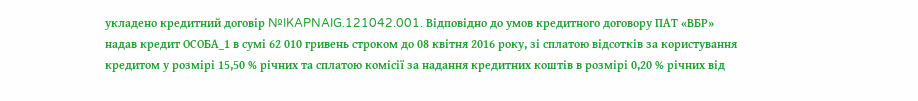укладено кредитний договір №IKAPNAIG.121042.001. Відповідно до умов кредитного договору ПАТ «ВБР» надав кредит ОСОБА_1 в сумі 62 010 гривень строком до 08 квітня 2016 року, зі сплатою відсотків за користування кредитом у розмірі 15,50 % річних та сплатою комісії за надання кредитних коштів в розмірі 0,20 % річних від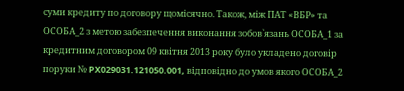суми кредиту по договору щомісячно. Також, між ПАТ «ВБР» та ОСОБА_2 з метою забезпечення виконання зобов`язань ОСОБА_1 за кредитним договором 09 квітня 2013 року було укладено договір поруки № PX029031.121050.001, відповідно до умов якого ОСОБА_2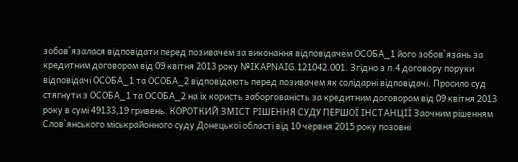зобов`язалася відповідати перед позивачем за виконання відповідачем ОСОБА_1 його зобов`язань за кредитним договором від 09 квітня 2013 року №IKAPNAIG.121042.001. Згідно з п.4 договору поруки відповідачі ОСОБА_1 та ОСОБА_2 відповідають перед позивачем як солідарні відповідачі. Просило суд стягнути з ОСОБА_1 та ОСОБА_2 на їх користь заборгованість за кредитним договором від 09 квітня 2013 року в сумі 49133,19 гривень. КОРОТКИЙ ЗМІСТ РІШЕННЯ СУДУ ПЕРШОЇ ІНСТАНЦІЇ Заочним рішенням Слов`янського міськрайонного суду Донецької області від 10 червня 2015 року позовні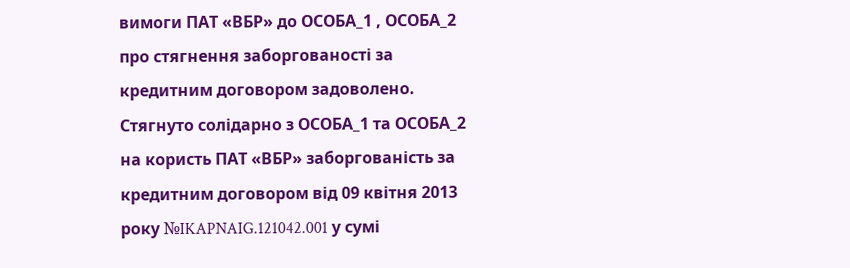вимоги ПАТ «ВБР» до ОСОБА_1 , ОСОБА_2 про стягнення заборгованості за кредитним договором задоволено. Стягнуто солідарно з ОСОБА_1 та ОСОБА_2 на користь ПАТ «ВБР» заборгованість за кредитним договором від 09 квітня 2013 року №IKAPNAIG.121042.001 у сумі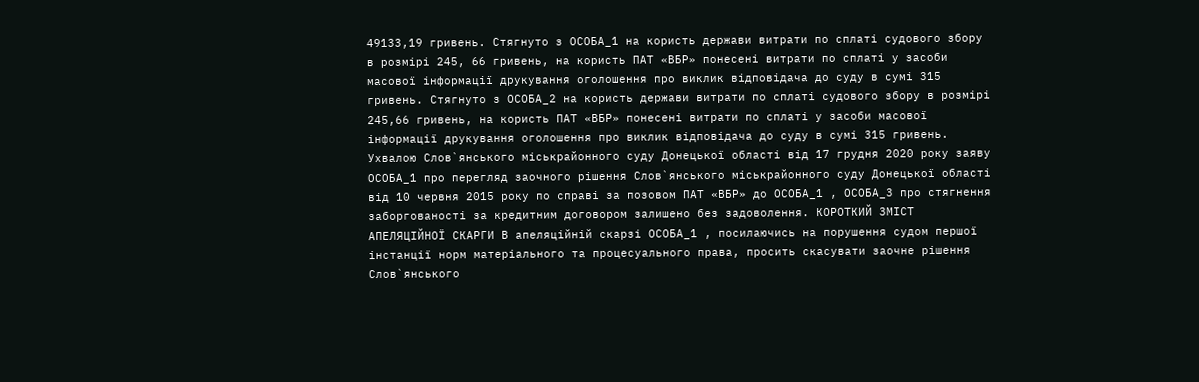49133,19 гривень. Стягнуто з ОСОБА_1 на користь держави витрати по сплаті судового збору в розмірі 245, 66 гривень, на користь ПАТ «ВБР» понесені витрати по сплаті у засоби масової інформації друкування оголошення про виклик відповідача до суду в сумі 315 гривень. Стягнуто з ОСОБА_2 на користь держави витрати по сплаті судового збору в розмірі 245,66 гривень, на користь ПАТ «ВБР» понесені витрати по сплаті у засоби масової інформації друкування оголошення про виклик відповідача до суду в сумі 315 гривень. Ухвалою Слов`янського міськрайонного суду Донецької області від 17 грудня 2020 року заяву ОСОБА_1 про перегляд заочного рішення Слов`янського міськрайонного суду Донецької області від 10 червня 2015 року по справі за позовом ПАТ «ВБР» до ОСОБА_1 , ОСОБА_3 про стягнення заборгованості за кредитним договором залишено без задоволення. КОРОТКИЙ ЗМІСТ АПЕЛЯЦІЙНОЇ СКАРГИ В апеляційній скарзі ОСОБА_1 , посилаючись на порушення судом першої інстанції норм матеріального та процесуального права, просить скасувати заочне рішення Слов`янського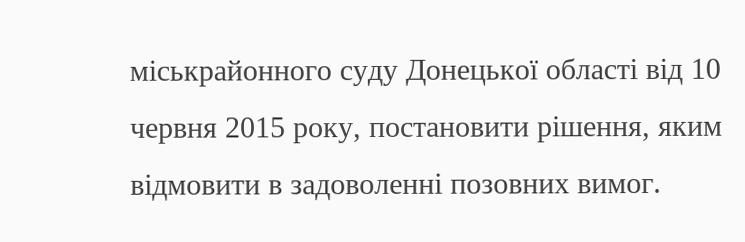міськрайонного суду Донецької області від 10 червня 2015 року, постановити рішення, яким відмовити в задоволенні позовних вимог.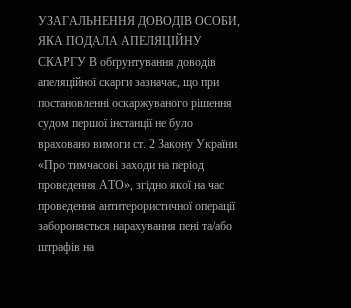УЗАГАЛЬНЕННЯ ДОВОДІВ ОСОБИ, ЯКА ПОДАЛА АПЕЛЯЦІЙНУ СКАРГУ В обґрунтування доводів апеляційної скарги зазначає, що при постановленні оскаржуваного рішення судом першої інстанції не було враховано вимоги ст. 2 Закону України «Про тимчасові заходи на період проведення АТО», згідно якої на час проведення антитерористичної операції забороняється нарахування пені та/або штрафів на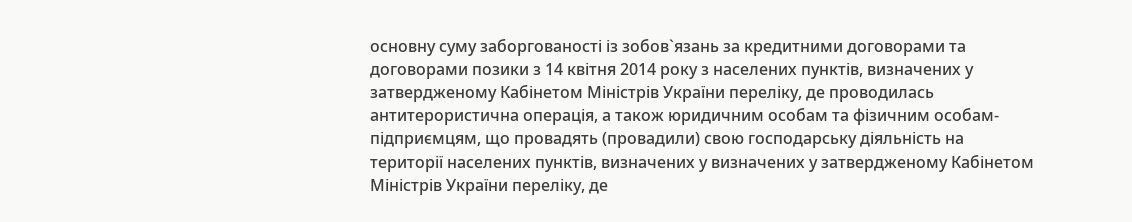основну суму заборгованості із зобов`язань за кредитними договорами та договорами позики з 14 квітня 2014 року з населених пунктів, визначених у затвердженому Кабінетом Міністрів України переліку, де проводилась антитерористична операція, а також юридичним особам та фізичним особам-підприємцям, що провадять (провадили) свою господарську діяльність на території населених пунктів, визначених у визначених у затвердженому Кабінетом Міністрів України переліку, де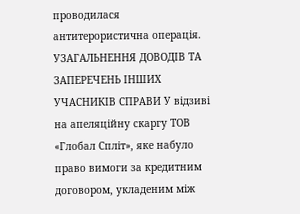проводилася антитерористична операція. УЗАГАЛЬНЕННЯ ДОВОДІВ ТА ЗАПЕРЕЧЕНЬ ІНШИХ УЧАСНИКІВ СПРАВИ У відзиві на апеляційну скаргу ТОВ «Глобал Спліт», яке набуло право вимоги за кредитним договором, укладеним між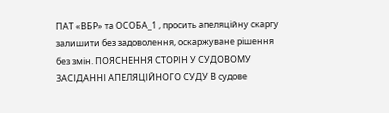ПАТ «ВБР» та ОСОБА_1 , просить апеляційну скаргу залишити без задоволення, оскаржуване рішення без змін. ПОЯСНЕННЯ СТОРІН У СУДОВОМУ ЗАСІДАННІ АПЕЛЯЦІЙНОГО СУДУ В судове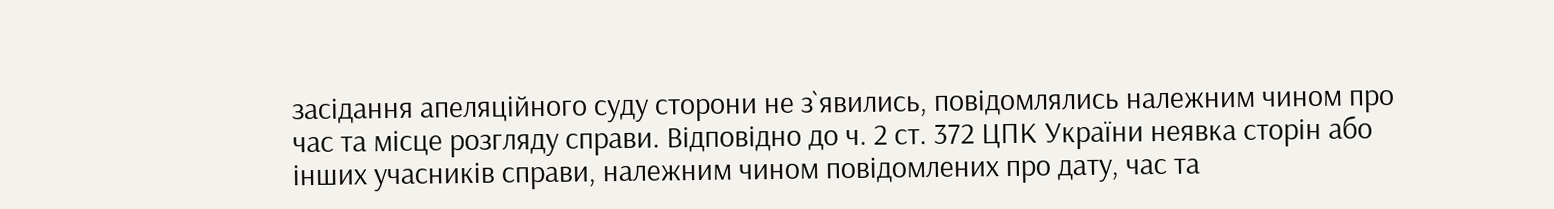засідання апеляційного суду сторони не з`явились, повідомлялись належним чином про час та місце розгляду справи. Відповідно до ч. 2 ст. 372 ЦПК України неявка сторін або інших учасників справи, належним чином повідомлених про дату, час та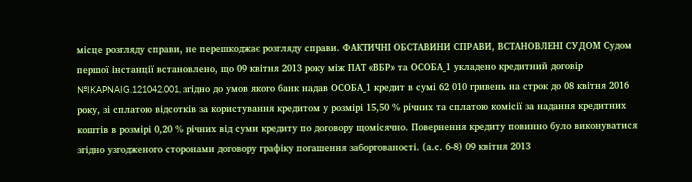місце розгляду справи, не перешкоджає розгляду справи. ФАКТИЧНІ ОБСТАВИНИ СПРАВИ, ВСТАНОВЛЕНІ СУДОМ Судом першої інстанції встановлено, що 09 квітня 2013 року між ПАТ «ВБР» та ОСОБА_1 укладено кредитний договір №IKAPNAIG.121042.001, згідно до умов якого банк надав ОСОБА_1 кредит в сумі 62 010 гривень на строк до 08 квітня 2016 року, зі сплатою відсотків за користування кредитом у розмірі 15,50 % річних та сплатою комісії за надання кредитних коштів в розмірі 0,20 % річних від суми кредиту по договору щомісячно. Повернення кредиту повинно було виконуватися згідно узгодженого сторонами договору графіку погашення заборгованості. (а.с. 6-8) 09 квітня 2013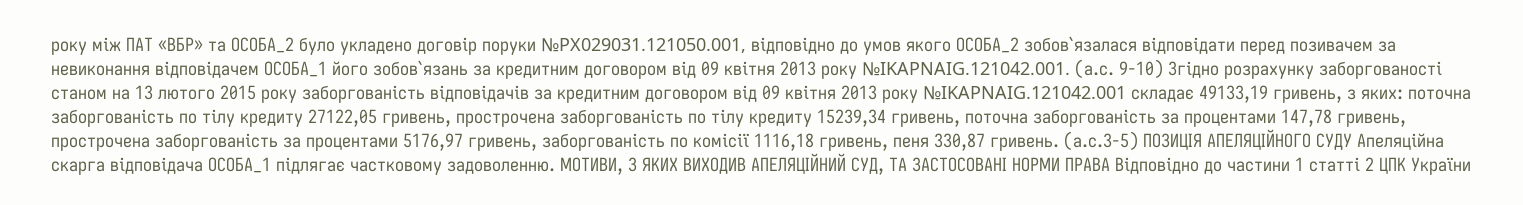року між ПАТ «ВБР» та ОСОБА_2 було укладено договір поруки №PX029031.121050.001, відповідно до умов якого ОСОБА_2 зобов`язалася відповідати перед позивачем за невиконання відповідачем ОСОБА_1 його зобов`язань за кредитним договором від 09 квітня 2013 року №IKAPNAIG.121042.001. (а.с. 9-10) Згідно розрахунку заборгованості станом на 13 лютого 2015 року заборгованість відповідачів за кредитним договором від 09 квітня 2013 року №IKAPNAIG.121042.001 складає 49133,19 гривень, з яких: поточна заборгованість по тілу кредиту 27122,05 гривень, прострочена заборгованість по тілу кредиту 15239,34 гривень, поточна заборгованість за процентами 147,78 гривень, прострочена заборгованість за процентами 5176,97 гривень, заборгованість по комісії 1116,18 гривень, пеня 330,87 гривень. (а.с.3-5) ПОЗИЦІЯ АПЕЛЯЦІЙНОГО СУДУ Апеляційна скарга відповідача ОСОБА_1 підлягає частковому задоволенню. МОТИВИ, З ЯКИХ ВИХОДИВ АПЕЛЯЦІЙНИЙ СУД, ТА ЗАСТОСОВАНІ НОРМИ ПРАВА Відповідно до частини 1 статті 2 ЦПК України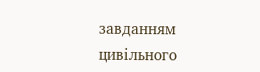завданням цивільного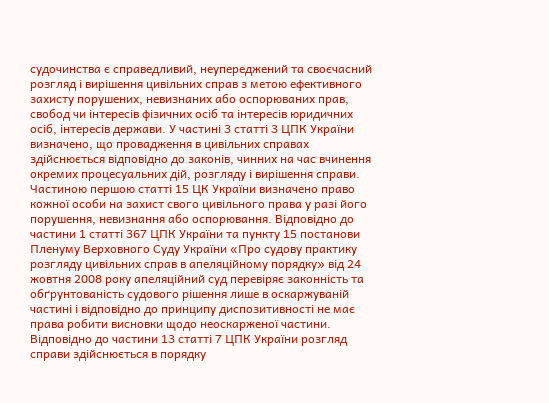судочинства є справедливий, неупереджений та своєчасний розгляд і вирішення цивільних справ з метою ефективного захисту порушених, невизнаних або оспорюваних прав, свобод чи інтересів фізичних осіб та інтересів юридичних осіб, інтересів держави. У частині 3 статті 3 ЦПК України визначено, що провадження в цивільних справах здійснюється відповідно до законів, чинних на час вчинення окремих процесуальних дій, розгляду і вирішення справи. Частиною першою статті 15 ЦК України визначено право кожної особи на захист свого цивільного права у разі його порушення, невизнання або оспорювання. Відповідно до частини 1 статті 367 ЦПК України та пункту 15 постанови Пленуму Верховного Суду України «Про судову практику розгляду цивільних справ в апеляційному порядку» від 24 жовтня 2008 року апеляційний суд перевіряє законність та обґрунтованість судового рішення лише в оскаржуваній частині і відповідно до принципу диспозитивності не має права робити висновки щодо неоскарженої частини. Відповідно до частини 13 статті 7 ЦПК України розгляд справи здійснюється в порядку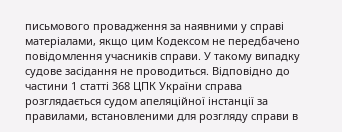письмового провадження за наявними у справі матеріалами, якщо цим Кодексом не передбачено повідомлення учасників справи. У такому випадку судове засідання не проводиться. Відповідно до частини 1 статті 368 ЦПК України справа розглядається судом апеляційної інстанції за правилами, встановленими для розгляду справи в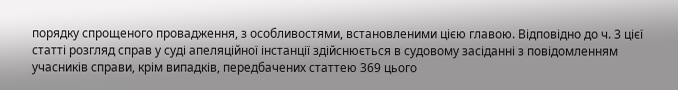порядку спрощеного провадження, з особливостями, встановленими цією главою. Відповідно до ч. 3 цієї статті розгляд справ у суді апеляційної інстанції здійснюється в судовому засіданні з повідомленням учасників справи, крім випадків, передбачених статтею 369 цього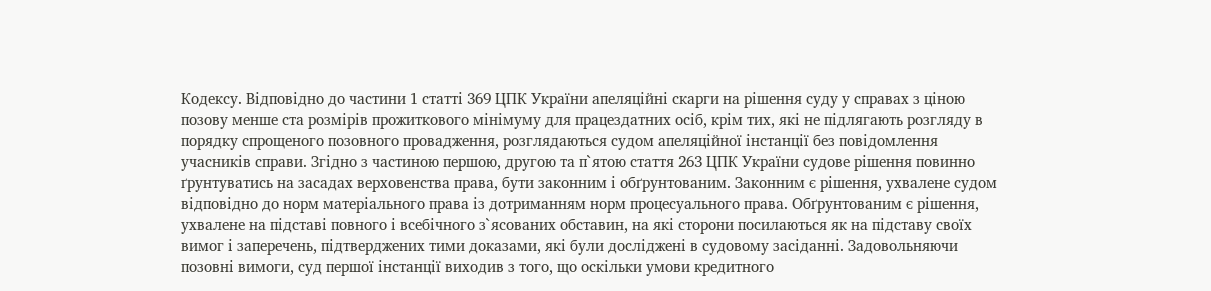Кодексу. Відповідно до частини 1 статті 369 ЦПК України апеляційні скарги на рішення суду у справах з ціною позову менше ста розмірів прожиткового мінімуму для працездатних осіб, крім тих, які не підлягають розгляду в порядку спрощеного позовного провадження, розглядаються судом апеляційної інстанції без повідомлення учасників справи. Згідно з частиною першою, другою та п`ятою стаття 263 ЦПК України судове рішення повинно ґрунтуватись на засадах верховенства права, бути законним і обґрунтованим. Законним є рішення, ухвалене судом відповідно до норм матеріального права із дотриманням норм процесуального права. Обґрунтованим є рішення, ухвалене на підставі повного і всебічного з`ясованих обставин, на які сторони посилаються як на підставу своїх вимог і заперечень, підтверджених тими доказами, які були досліджені в судовому засіданні. Задовольняючи позовні вимоги, суд першої інстанції виходив з того, що оскільки умови кредитного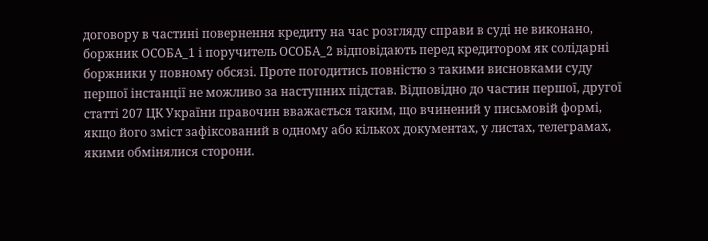договору в частині повернення кредиту на час розгляду справи в суді не виконано, боржник ОСОБА_1 і поручитель ОСОБА_2 відповідають перед кредитором як солідарні боржники у повному обсязі. Проте погодитись повністю з такими висновками суду першої інстанції не можливо за наступних підстав. Відповідно до частин першої, другої статті 207 ЦК України правочин вважається таким, що вчинений у письмовій формі, якщо його зміст зафіксований в одному або кількох документах, у листах, телеграмах, якими обмінялися сторони.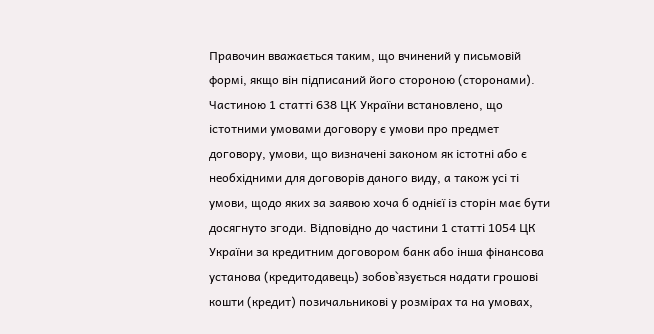Правочин вважається таким, що вчинений у письмовій формі, якщо він підписаний його стороною (сторонами). Частиною 1 статті 638 ЦК України встановлено, що істотними умовами договору є умови про предмет договору, умови, що визначені законом як істотні або є необхідними для договорів даного виду, а також усі ті умови, щодо яких за заявою хоча б однієї із сторін має бути досягнуто згоди. Відповідно до частини 1 статті 1054 ЦК України за кредитним договором банк або інша фінансова установа (кредитодавець) зобов`язується надати грошові кошти (кредит) позичальникові у розмірах та на умовах,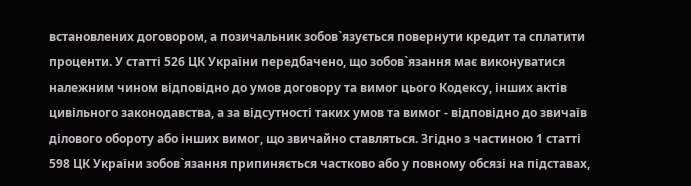встановлених договором, а позичальник зобов`язується повернути кредит та сплатити проценти. У статті 526 ЦК України передбачено, що зобов`язання має виконуватися належним чином відповідно до умов договору та вимог цього Кодексу, інших актів цивільного законодавства, а за відсутності таких умов та вимог - відповідно до звичаїв ділового обороту або інших вимог, що звичайно ставляться. Згідно з частиною 1 статті 598 ЦК України зобов`язання припиняється частково або у повному обсязі на підставах,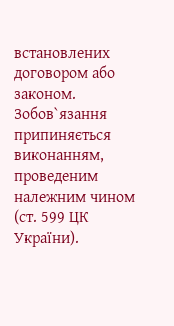встановлених договором або законом. Зобов`язання припиняється виконанням, проведеним належним чином (ст. 599 ЦК України).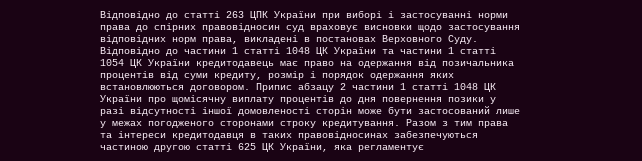Відповідно до статті 263 ЦПК України при виборі і застосуванні норми права до спірних правовідносин суд враховує висновки щодо застосування відповідних норм права, викладені в постановах Верховного Суду. Відповідно до частини 1 статті 1048 ЦК України та частини 1 статті 1054 ЦК України кредитодавець має право на одержання від позичальника процентів від суми кредиту, розмір і порядок одержання яких встановлюються договором. Припис абзацу 2 частини 1 статті 1048 ЦК України про щомісячну виплату процентів до дня повернення позики у разі відсутності іншої домовленості сторін може бути застосований лише у межах погодженого сторонами строку кредитування. Разом з тим права та інтереси кредитодавця в таких правовідносинах забезпечуються частиною другою статті 625 ЦК України, яка регламентує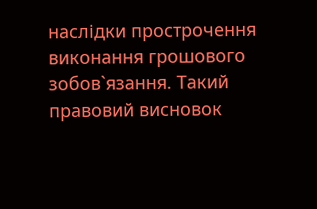наслідки прострочення виконання грошового зобов`язання. Такий правовий висновок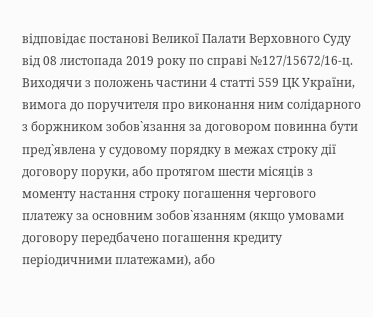відповідає постанові Великої Палати Верховного Суду від 08 листопада 2019 року по справі №127/15672/16-ц. Виходячи з положень частини 4 статті 559 ЦК України, вимога до поручителя про виконання ним солідарного з боржником зобов`язання за договором повинна бути пред`явлена у судовому порядку в межах строку дії договору поруки, або протягом шести місяців з моменту настання строку погашення чергового платежу за основним зобов`язанням (якщо умовами договору передбачено погашення кредиту періодичними платежами), або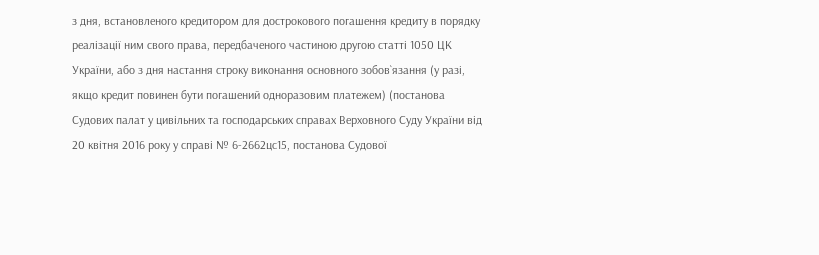з дня, встановленого кредитором для дострокового погашення кредиту в порядку реалізації ним свого права, передбаченого частиною другою статті 1050 ЦК України, або з дня настання строку виконання основного зобов`язання (у разі, якщо кредит повинен бути погашений одноразовим платежем) (постанова Судових палат у цивільних та господарських справах Верховного Суду України від 20 квітня 2016 року у справі № 6-2662цс15, постанова Судової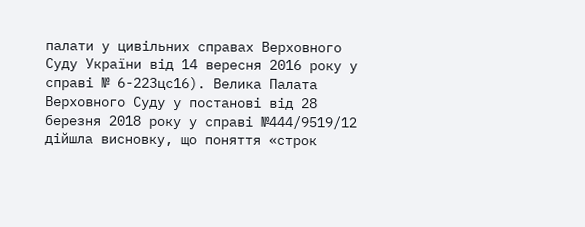палати у цивільних справах Верховного Суду України від 14 вересня 2016 року у справі № 6-223цс16). Велика Палата Верховного Суду у постанові від 28 березня 2018 року у справі №444/9519/12 дійшла висновку, що поняття «строк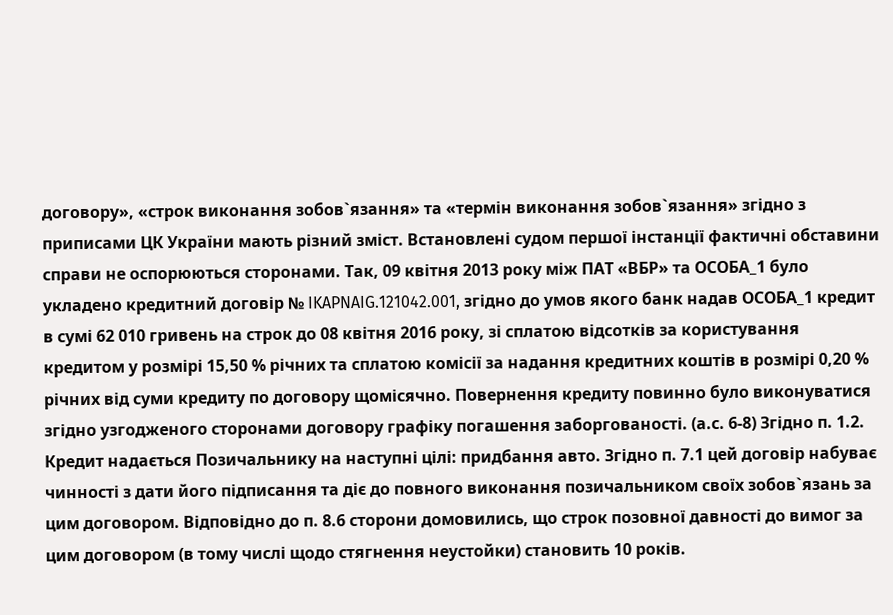договору», «строк виконання зобов`язання» та «термін виконання зобов`язання» згідно з приписами ЦК України мають різний зміст. Встановлені судом першої інстанції фактичні обставини справи не оспорюються сторонами. Так, 09 квітня 2013 року між ПАТ «ВБР» та ОСОБА_1 було укладено кредитний договір № IKAPNAIG.121042.001, згідно до умов якого банк надав ОСОБА_1 кредит в сумі 62 010 гривень на строк до 08 квітня 2016 року, зі сплатою відсотків за користування кредитом у розмірі 15,50 % річних та сплатою комісії за надання кредитних коштів в розмірі 0,20 % річних від суми кредиту по договору щомісячно. Повернення кредиту повинно було виконуватися згідно узгодженого сторонами договору графіку погашення заборгованості. (а.с. 6-8) Згідно п. 1.2. Кредит надається Позичальнику на наступні цілі: придбання авто. Згідно п. 7.1 цей договір набуває чинності з дати його підписання та діє до повного виконання позичальником своїх зобов`язань за цим договором. Відповідно до п. 8.6 сторони домовились, що строк позовної давності до вимог за цим договором (в тому числі щодо стягнення неустойки) становить 10 років.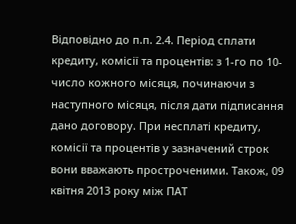Відповідно до п.п. 2.4. Період сплати кредиту, комісії та процентів: з 1-го по 10-число кожного місяця, починаючи з наступного місяця, після дати підписання дано договору. При несплаті кредиту, комісії та процентів у зазначений строк вони вважають простроченими. Також, 09 квітня 2013 року між ПАТ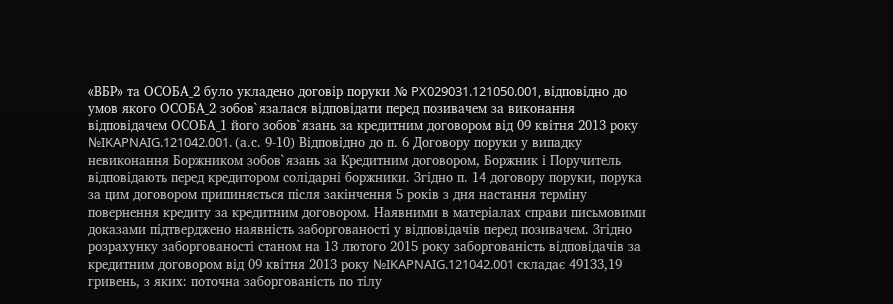«ВБР» та ОСОБА_2 було укладено договір поруки № PX029031.121050.001, відповідно до умов якого ОСОБА_2 зобов`язалася відповідати перед позивачем за виконання відповідачем ОСОБА_1 його зобов`язань за кредитним договором від 09 квітня 2013 року №IKAPNAIG.121042.001. (а.с. 9-10) Відповідно до п. 6 Договору поруки у випадку невиконання Боржником зобов`язань за Кредитним договором, Боржник і Поручитель відповідають перед кредитором солідарні боржники. Згідно п. 14 договору поруки, порука за цим договором припиняється після закінчення 5 років з дня настання терміну повернення кредиту за кредитним договором. Наявними в матеріалах справи письмовими доказами підтверджено наявність заборгованості у відповідачів перед позивачем. Згідно розрахунку заборгованості станом на 13 лютого 2015 року заборгованість відповідачів за кредитним договором від 09 квітня 2013 року №IKAPNAIG.121042.001 складає 49133,19 гривень, з яких: поточна заборгованість по тілу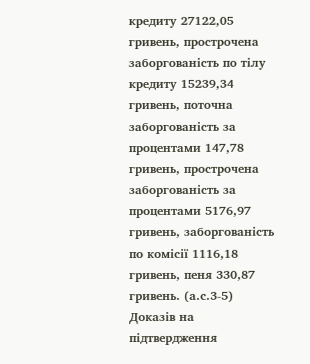кредиту 27122,05 гривень, прострочена заборгованість по тілу кредиту 15239,34 гривень, поточна заборгованість за процентами 147,78 гривень, прострочена заборгованість за процентами 5176,97 гривень, заборгованість по комісії 1116,18 гривень, пеня 330,87 гривень. (а.с.3-5) Доказів на підтвердження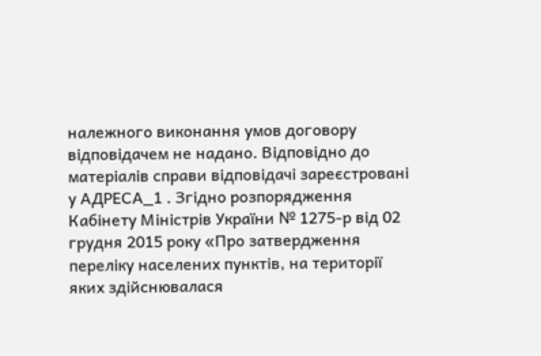належного виконання умов договору відповідачем не надано. Відповідно до матеріалів справи відповідачі зареєстровані у АДРЕСА_1 . Згідно розпорядження Кабінету Міністрів України № 1275-р від 02 грудня 2015 року «Про затвердження переліку населених пунктів, на території яких здійснювалася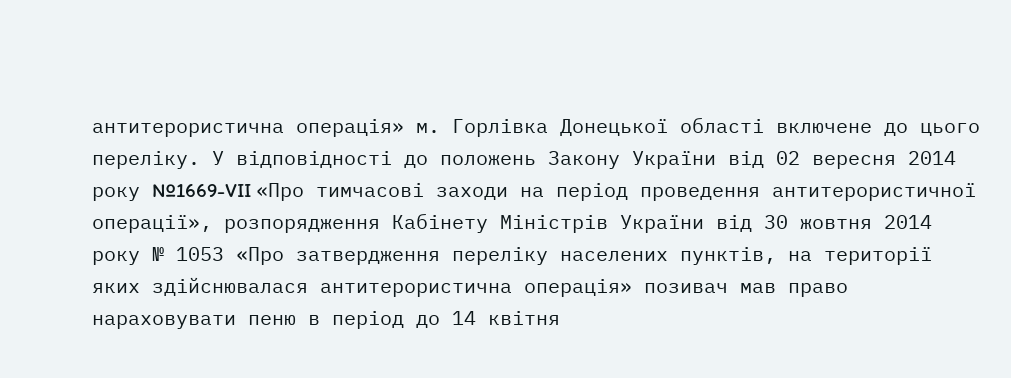антитерористична операція» м. Горлівка Донецької області включене до цього переліку. У відповідності до положень Закону України від 02 вересня 2014 року №1669-VII «Про тимчасові заходи на період проведення антитерористичної операції», розпорядження Кабінету Міністрів України від 30 жовтня 2014 року № 1053 «Про затвердження переліку населених пунктів, на території яких здійснювалася антитерористична операція» позивач мав право нараховувати пеню в період до 14 квітня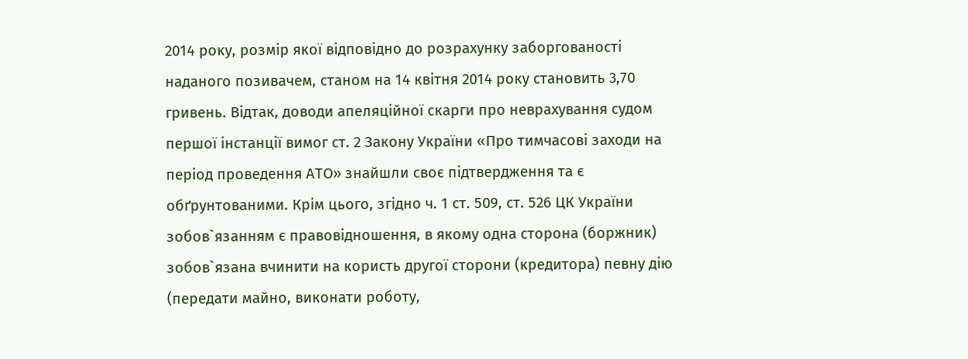2014 року, розмір якої відповідно до розрахунку заборгованості наданого позивачем, станом на 14 квітня 2014 року становить 3,70 гривень. Відтак, доводи апеляційної скарги про неврахування судом першої інстанції вимог ст. 2 Закону України «Про тимчасові заходи на період проведення АТО» знайшли своє підтвердження та є обґрунтованими. Крім цього, згідно ч. 1 ст. 509, ст. 526 ЦК України зобов`язанням є правовідношення, в якому одна сторона (боржник) зобов`язана вчинити на користь другої сторони (кредитора) певну дію (передати майно, виконати роботу,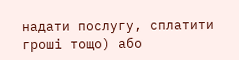надати послугу, сплатити гроші тощо) або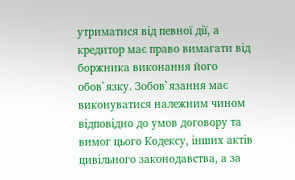утриматися від певної дії, а кредитор має право вимагати від боржника виконання його обов`язку. Зобов`язання має виконуватися належним чином відповідно до умов договору та вимог цього Кодексу, інших актів цивільного законодавства, а за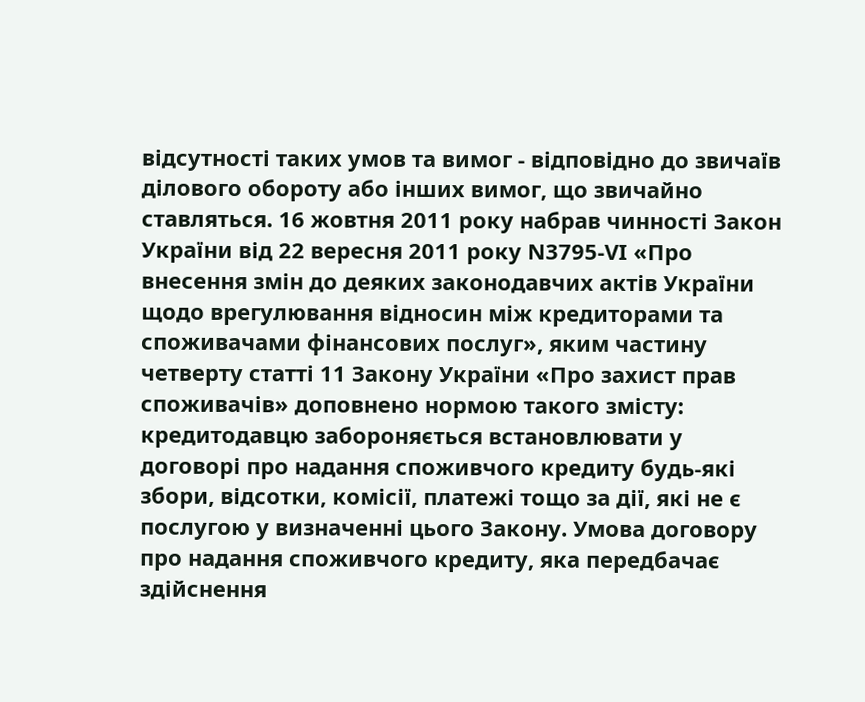відсутності таких умов та вимог - відповідно до звичаїв ділового обороту або інших вимог, що звичайно ставляться. 16 жовтня 2011 року набрав чинності Закон України від 22 вересня 2011 року N3795-VI «Про внесення змін до деяких законодавчих актів України щодо врегулювання відносин між кредиторами та споживачами фінансових послуг», яким частину четверту статті 11 Закону України «Про захист прав споживачів» доповнено нормою такого змісту: кредитодавцю забороняється встановлювати у договорі про надання споживчого кредиту будь-які збори, відсотки, комісії, платежі тощо за дії, які не є послугою у визначенні цього Закону. Умова договору про надання споживчого кредиту, яка передбачає здійснення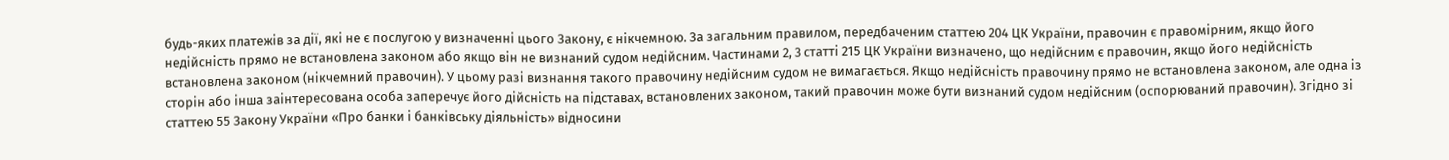будь-яких платежів за дії, які не є послугою у визначенні цього Закону, є нікчемною. За загальним правилом, передбаченим статтею 204 ЦК України, правочин є правомірним, якщо його недійсність прямо не встановлена законом або якщо він не визнаний судом недійсним. Частинами 2, 3 статті 215 ЦК України визначено, що недійсним є правочин, якщо його недійсність встановлена законом (нікчемний правочин). У цьому разі визнання такого правочину недійсним судом не вимагається. Якщо недійсність правочину прямо не встановлена законом, але одна із сторін або інша заінтересована особа заперечує його дійсність на підставах, встановлених законом, такий правочин може бути визнаний судом недійсним (оспорюваний правочин). Згідно зі статтею 55 Закону України «Про банки і банківську діяльність» відносини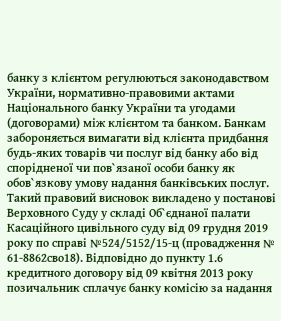банку з клієнтом регулюються законодавством України, нормативно-правовими актами Національного банку України та угодами (договорами) між клієнтом та банком. Банкам забороняється вимагати від клієнта придбання будь-яких товарів чи послуг від банку або від спорідненої чи пов`язаної особи банку як обов`язкову умову надання банківських послуг. Такий правовий висновок викладено у постанові Верховного Суду у складі Об`єднаної палати Касаційного цивільного суду від 09 грудня 2019 року по справі №524/5152/15-ц (провадження № 61-8862сво18). Відповідно до пункту 1.6 кредитного договору від 09 квітня 2013 року позичальник сплачує банку комісію за надання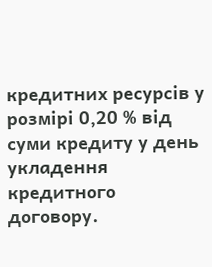кредитних ресурсів у розмірі 0,20 % від суми кредиту у день укладення кредитного договору.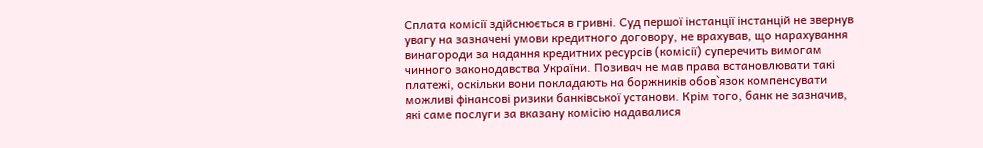Сплата комісії здійснюється в гривні. Суд першої інстанції інстанцій не звернув увагу на зазначені умови кредитного договору, не врахував, що нарахування винагороди за надання кредитних ресурсів (комісії) суперечить вимогам чинного законодавства України. Позивач не мав права встановлювати такі платежі, оскільки вони покладають на боржників обов`язок компенсувати можливі фінансові ризики банківської установи. Крім того, банк не зазначив, які саме послуги за вказану комісію надавалися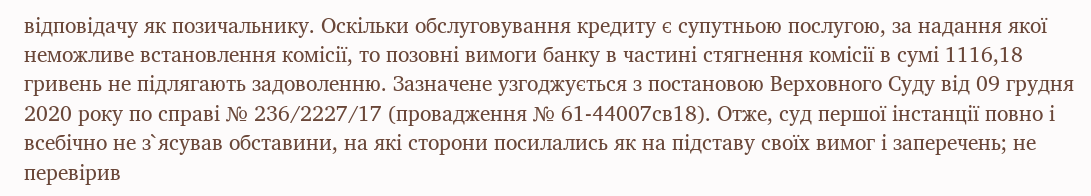відповідачу як позичальнику. Оскільки обслуговування кредиту є супутньою послугою, за надання якої неможливе встановлення комісії, то позовні вимоги банку в частині стягнення комісії в сумі 1116,18 гривень не підлягають задоволенню. Зазначене узгоджується з постановою Верховного Суду від 09 грудня 2020 року по справі № 236/2227/17 (провадження № 61-44007св18). Отже, суд першої інстанції повно і всебічно не з`ясував обставини, на які сторони посилались як на підставу своїх вимог і заперечень; не перевірив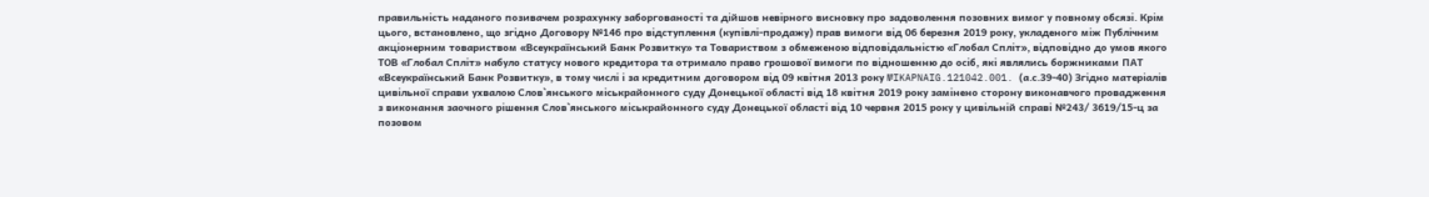правильність наданого позивачем розрахунку заборгованості та дійшов невірного висновку про задоволення позовних вимог у повному обсязі. Крім цього, встановлено, що згідно Договору №146 про відступлення (купівлі-продажу) прав вимоги від 06 березня 2019 року, укладеного між Публічним акціонерним товариством «Всеукраїнський Банк Розвитку» та Товариством з обмеженою відповідальністю «Глобал Спліт», відповідно до умов якого ТОВ «Глобал Спліт» набуло статусу нового кредитора та отримало право грошової вимоги по відношенню до осіб, які являлись боржниками ПАТ «Всеукраїнський Банк Розвитку», в тому числі і за кредитним договором від 09 квітня 2013 року №IKAPNAIG.121042.001. (а.с.39-40) Згідно матеріалів цивільної справи ухвалою Слов`янського міськрайонного суду Донецької області від 18 квітня 2019 року замінено сторону виконавчого провадження з виконання заочного рішення Слов`янського міськрайонного суду Донецької області від 10 червня 2015 року у цивільній справі №243/ 3619/15-ц за позовом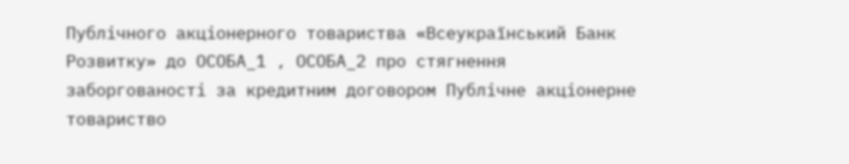Публічного акціонерного товариства «Всеукраїнський Банк Розвитку» до ОСОБА_1 , ОСОБА_2 про стягнення заборгованості за кредитним договором Публічне акціонерне товариство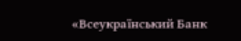«Всеукраїнський Банк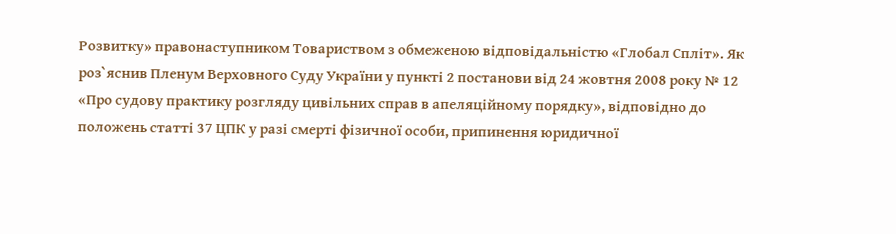Розвитку» правонаступником Товариством з обмеженою відповідальністю «Глобал Спліт». Як роз`яснив Пленум Верховного Суду України у пункті 2 постанови від 24 жовтня 2008 року № 12 «Про судову практику розгляду цивільних справ в апеляційному порядку», відповідно до положень статті 37 ЦПК у разі смерті фізичної особи, припинення юридичної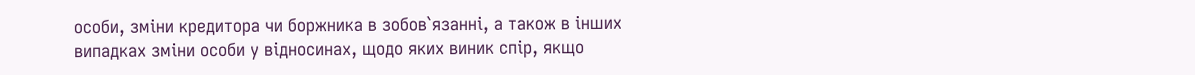особи, зміни кредитора чи боржника в зобов`язанні, а також в інших випадках зміни особи у відносинах, щодо яких виник спір, якщо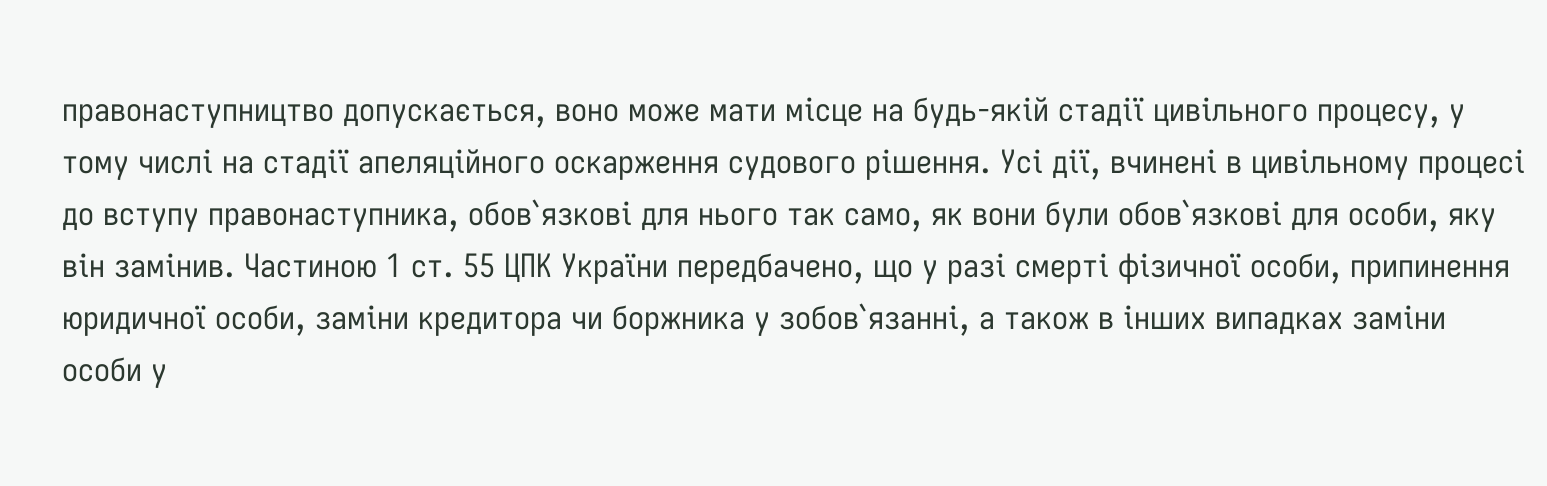правонаступництво допускається, воно може мати місце на будь-якій стадії цивільного процесу, у тому числі на стадії апеляційного оскарження судового рішення. Усі дії, вчинені в цивільному процесі до вступу правонаступника, обов`язкові для нього так само, як вони були обов`язкові для особи, яку він замінив. Частиною 1 ст. 55 ЦПК України передбачено, що у разі смерті фізичної особи, припинення юридичної особи, заміни кредитора чи боржника у зобов`язанні, а також в інших випадках заміни особи у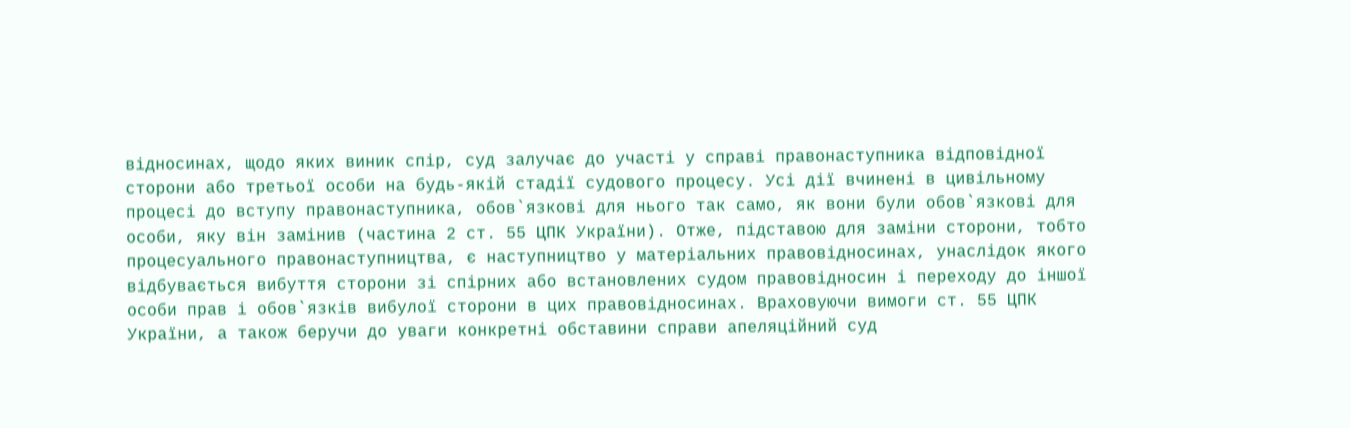відносинах, щодо яких виник спір, суд залучає до участі у справі правонаступника відповідної сторони або третьої особи на будь-якій стадії судового процесу. Усі дії вчинені в цивільному процесі до вступу правонаступника, обов`язкові для нього так само, як вони були обов`язкові для особи, яку він замінив (частина 2 ст. 55 ЦПК України). Отже, підставою для заміни сторони, тобто процесуального правонаступництва, є наступництво у матеріальних правовідносинах, унаслідок якого відбувається вибуття сторони зі спірних або встановлених судом правовідносин і переходу до іншої особи прав і обов`язків вибулої сторони в цих правовідносинах. Враховуючи вимоги ст. 55 ЦПК України, а також беручи до уваги конкретні обставини справи апеляційний суд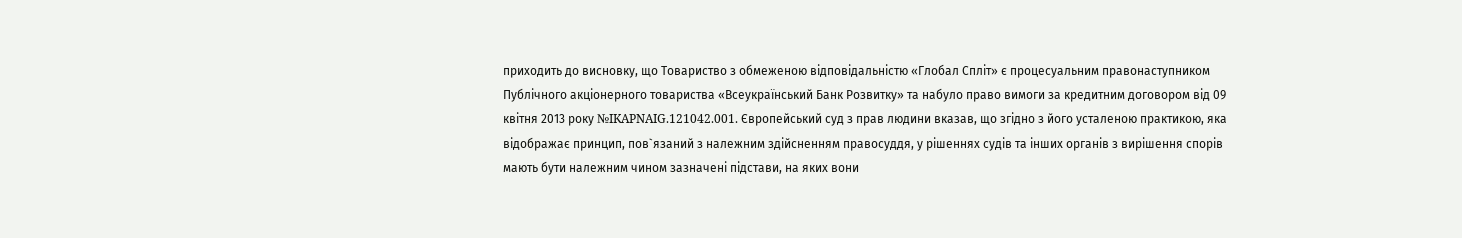приходить до висновку, що Товариство з обмеженою відповідальністю «Глобал Спліт» є процесуальним правонаступником Публічного акціонерного товариства «Всеукраїнський Банк Розвитку» та набуло право вимоги за кредитним договором від 09 квітня 2013 року №IKAPNAIG.121042.001. Європейський суд з прав людини вказав, що згідно з його усталеною практикою, яка відображає принцип, пов`язаний з належним здійсненням правосуддя, у рішеннях судів та інших органів з вирішення спорів мають бути належним чином зазначені підстави, на яких вони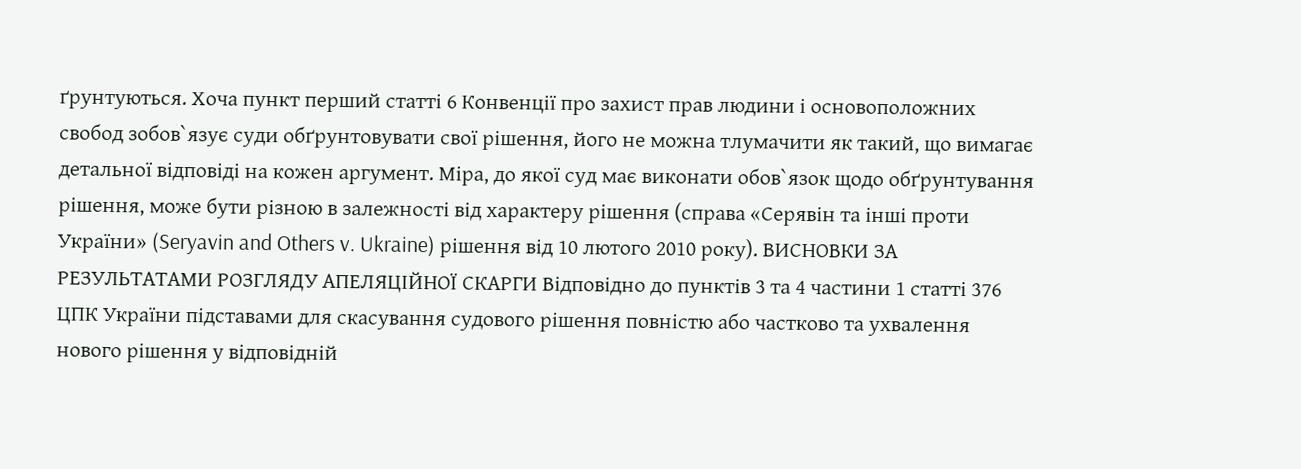ґрунтуються. Хоча пункт перший статті 6 Конвенції про захист прав людини і основоположних свобод зобов`язує суди обґрунтовувати свої рішення, його не можна тлумачити як такий, що вимагає детальної відповіді на кожен аргумент. Міра, до якої суд має виконати обов`язок щодо обґрунтування рішення, може бути різною в залежності від характеру рішення (справа «Серявін та інші проти України» (Seryavin and Others v. Ukraine) рішення від 10 лютого 2010 року). ВИСНОВКИ ЗА РЕЗУЛЬТАТАМИ РОЗГЛЯДУ АПЕЛЯЦІЙНОЇ СКАРГИ Відповідно до пунктів 3 та 4 частини 1 статті 376 ЦПК України підставами для скасування судового рішення повністю або частково та ухвалення нового рішення у відповідній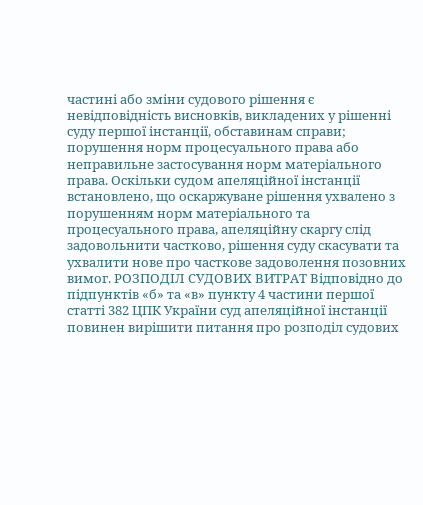частині або зміни судового рішення є невідповідність висновків, викладених у рішенні суду першої інстанції, обставинам справи; порушення норм процесуального права або неправильне застосування норм матеріального права. Оскільки судом апеляційної інстанції встановлено, що оскаржуване рішення ухвалено з порушенням норм матеріального та процесуального права, апеляційну скаргу слід задовольнити частково, рішення суду скасувати та ухвалити нове про часткове задоволення позовних вимог. РОЗПОДІЛ СУДОВИХ ВИТРАТ Відповідно до підпунктів «б» та «в» пункту 4 частини першої статті 382 ЦПК України суд апеляційної інстанції повинен вирішити питання про розподіл судових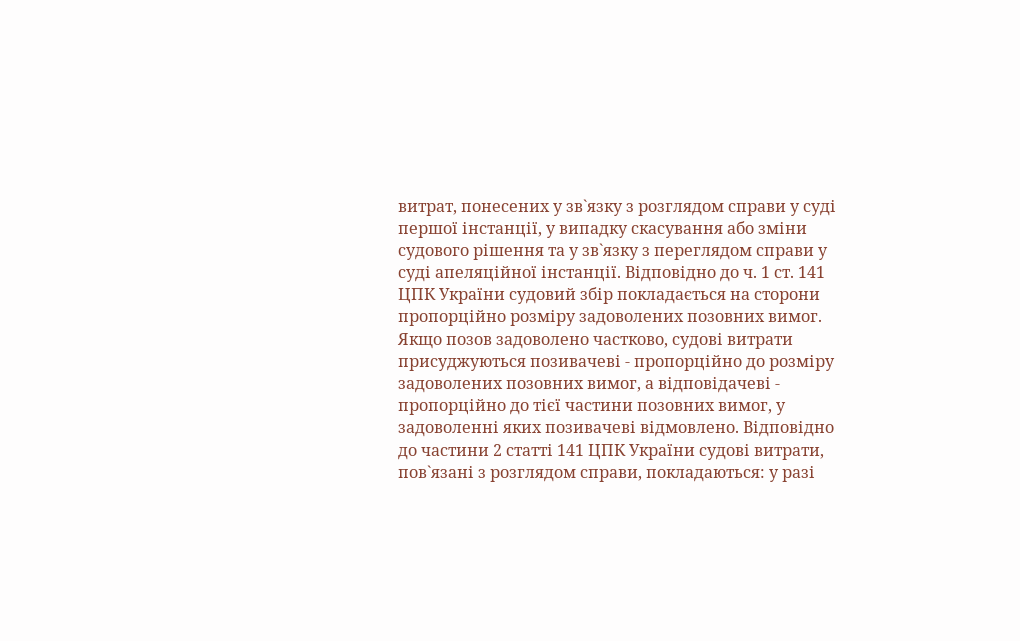витрат, понесених у зв`язку з розглядом справи у суді першої інстанції, у випадку скасування або зміни судового рішення та у зв`язку з переглядом справи у суді апеляційної інстанції. Відповідно до ч. 1 ст. 141 ЦПК України судовий збір покладається на сторони пропорційно розміру задоволених позовних вимог. Якщо позов задоволено частково, судові витрати присуджуються позивачеві - пропорційно до розміру задоволених позовних вимог, а відповідачеві - пропорційно до тієї частини позовних вимог, у задоволенні яких позивачеві відмовлено. Відповідно до частини 2 статті 141 ЦПК України судові витрати, пов`язані з розглядом справи, покладаються: у разі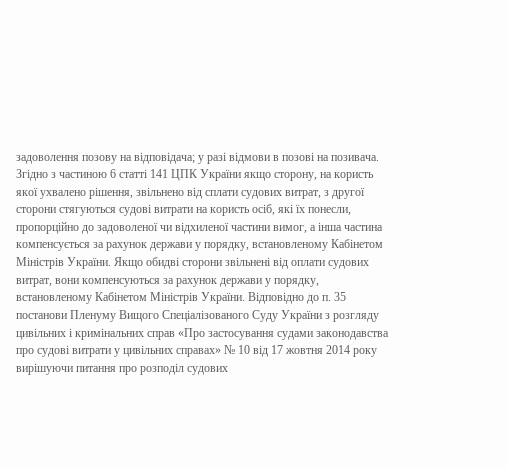задоволення позову на відповідача; у разі відмови в позові на позивача. Згідно з частиною 6 статті 141 ЦПК України якщо сторону, на користь якої ухвалено рішення, звільнено від сплати судових витрат, з другої сторони стягуються судові витрати на користь осіб, які їх понесли, пропорційно до задоволеної чи відхиленої частини вимог, а інша частина компенсується за рахунок держави у порядку, встановленому Кабінетом Міністрів України. Якщо обидві сторони звільнені від оплати судових витрат, вони компенсуються за рахунок держави у порядку, встановленому Кабінетом Міністрів України. Відповідно до п. 35 постанови Пленуму Вищого Спеціалізованого Суду України з розгляду цивільних і кримінальних справ «Про застосування судами законодавства про судові витрати у цивільних справах» № 10 від 17 жовтня 2014 року вирішуючи питання про розподіл судових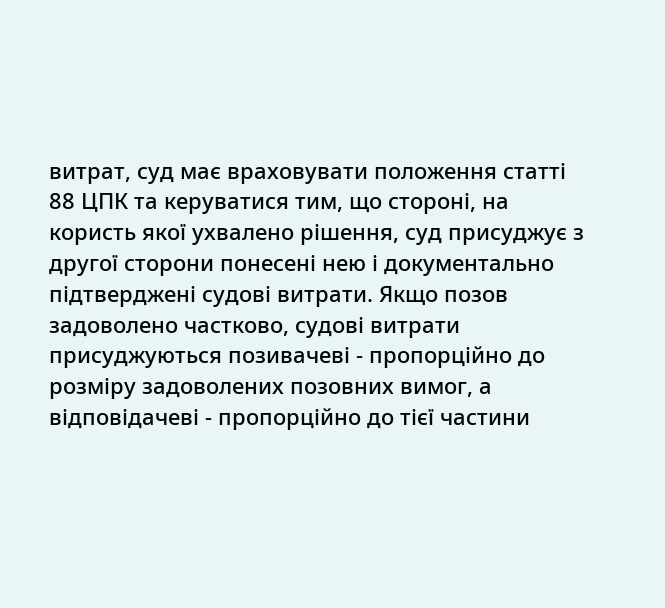витрат, суд має враховувати положення статті 88 ЦПК та керуватися тим, що стороні, на користь якої ухвалено рішення, суд присуджує з другої сторони понесені нею і документально підтверджені судові витрати. Якщо позов задоволено частково, судові витрати присуджуються позивачеві - пропорційно до розміру задоволених позовних вимог, а відповідачеві - пропорційно до тієї частини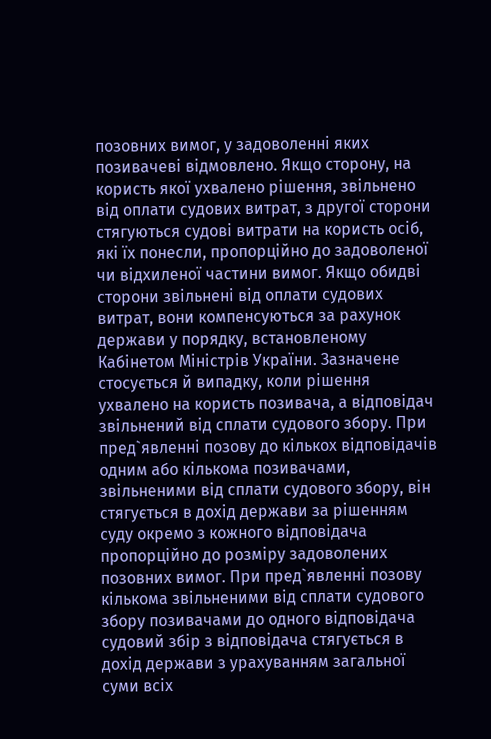позовних вимог, у задоволенні яких позивачеві відмовлено. Якщо сторону, на користь якої ухвалено рішення, звільнено від оплати судових витрат, з другої сторони стягуються судові витрати на користь осіб, які їх понесли, пропорційно до задоволеної чи відхиленої частини вимог. Якщо обидві сторони звільнені від оплати судових витрат, вони компенсуються за рахунок держави у порядку, встановленому Кабінетом Міністрів України. Зазначене стосується й випадку, коли рішення ухвалено на користь позивача, а відповідач звільнений від сплати судового збору. При пред`явленні позову до кількох відповідачів одним або кількома позивачами, звільненими від сплати судового збору, він стягується в дохід держави за рішенням суду окремо з кожного відповідача пропорційно до розміру задоволених позовних вимог. При пред`явленні позову кількома звільненими від сплати судового збору позивачами до одного відповідача судовий збір з відповідача стягується в дохід держави з урахуванням загальної суми всіх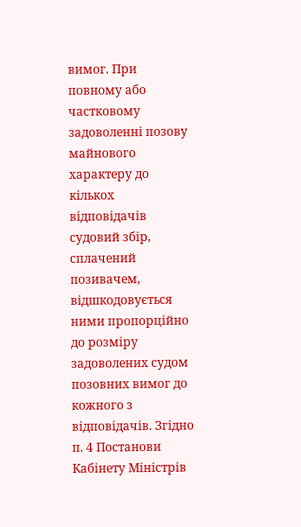вимог. При повному або частковому задоволенні позову майнового характеру до кількох відповідачів судовий збір, сплачений позивачем, відшкодовується ними пропорційно до розміру задоволених судом позовних вимог до кожного з відповідачів. Згідно п. 4 Постанови Кабінету Міністрів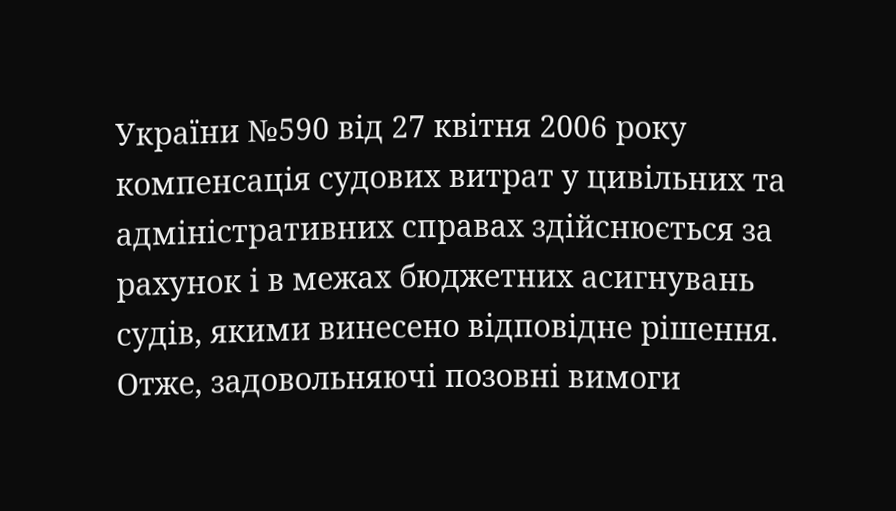України №590 від 27 квітня 2006 року компенсація судових витрат у цивільних та адміністративних справах здійснюється за рахунок і в межах бюджетних асигнувань судів, якими винесено відповідне рішення. Отже, задовольняючі позовні вимоги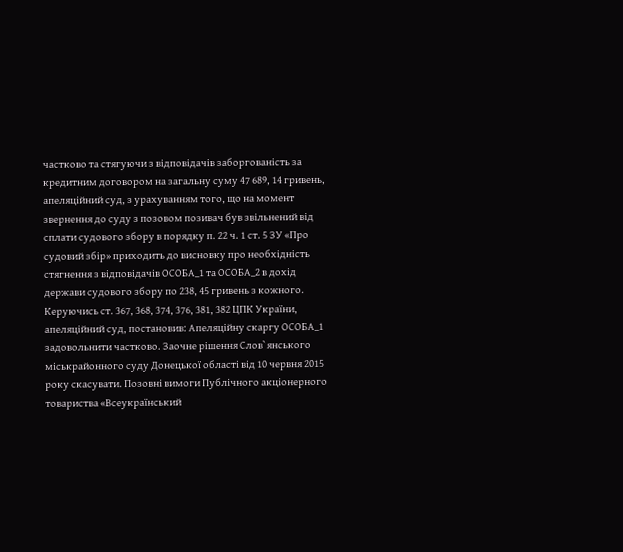частково та стягуючи з відповідачів заборгованість за кредитним договором на загальну суму 47 689, 14 гривень, апеляційний суд, з урахуванням того, що на момент звернення до суду з позовом позивач був звільнений від сплати судового збору в порядку п. 22 ч. 1 ст. 5 ЗУ «Про судовий збір» приходить до висновку про необхідність стягнення з відповідачів ОСОБА_1 та ОСОБА_2 в дохід держави судового збору по 238, 45 гривень з кожного. Керуючись ст. 367, 368, 374, 376, 381, 382 ЦПК України, апеляційний суд, постановив: Апеляційну скаргу ОСОБА_1 задовольнити частково. Заочне рішення Слов`янського міськрайонного суду Донецької області від 10 червня 2015 року скасувати. Позовні вимоги Публічного акціонерного товариства «Всеукраїнський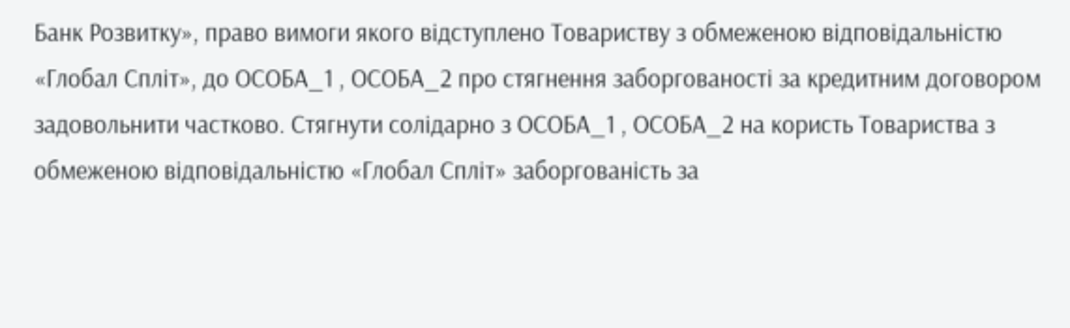Банк Розвитку», право вимоги якого відступлено Товариству з обмеженою відповідальністю «Глобал Спліт», до ОСОБА_1 , ОСОБА_2 про стягнення заборгованості за кредитним договором задовольнити частково. Стягнути солідарно з ОСОБА_1 , ОСОБА_2 на користь Товариства з обмеженою відповідальністю «Глобал Спліт» заборгованість за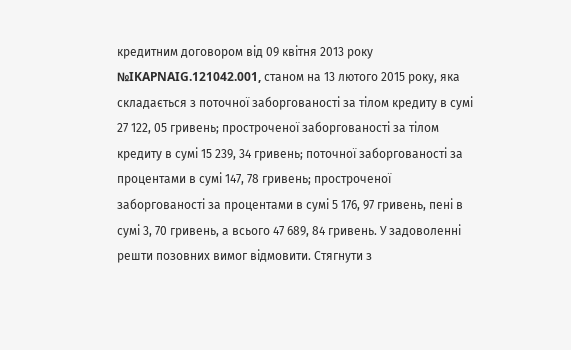кредитним договором від 09 квітня 2013 року №IKAPNAIG.121042.001, станом на 13 лютого 2015 року, яка складається з поточної заборгованості за тілом кредиту в сумі 27 122, 05 гривень; простроченої заборгованості за тілом кредиту в сумі 15 239, 34 гривень; поточної заборгованості за процентами в сумі 147, 78 гривень; простроченої заборгованості за процентами в сумі 5 176, 97 гривень, пені в сумі 3, 70 гривень, а всього 47 689, 84 гривень. У задоволенні решти позовних вимог відмовити. Стягнути з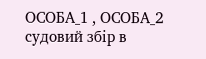ОСОБА_1 , ОСОБА_2 судовий збір в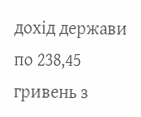дохід держави по 238,45 гривень з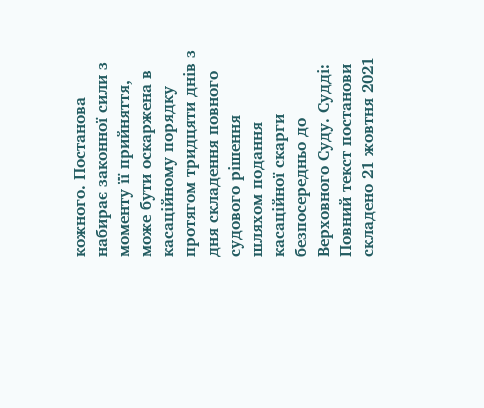кожного. Постанова набирає законної сили з моменту її прийняття, може бути оскаржена в касаційному порядку протягом тридцяти днів з дня складення повного судового рішення шляхом подання касаційної скарги безпосередньо до Верховного Суду. Судді: Повний текст постанови складено 21 жовтня 2021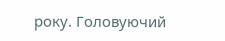року. Головуючий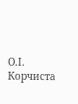О.І. Корчиста